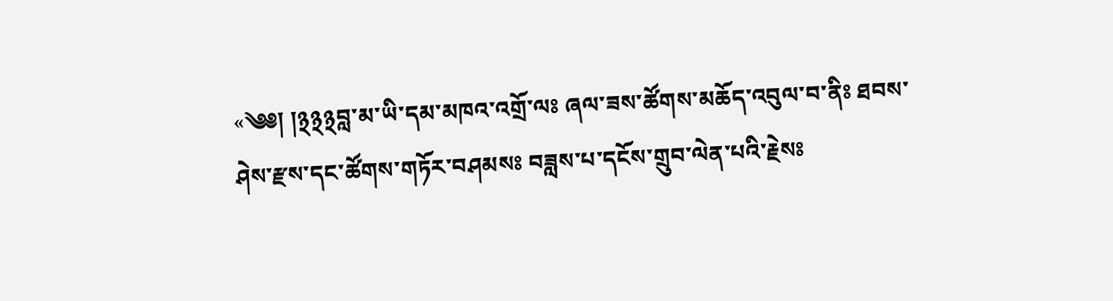«༄༅། །྅྅྅བླ་མ་ཡི་དམ་མཁའ་འགྲོ་ལཿ ཞལ་ཟས་ཚོགས་མཆོད་འབུལ་བ་ནིཿ ཐབས་ཤེས་རྫས་དང་ཚོགས་གཏོར་བཤམསཿ བཟླས་པ་དངོས་གྲུབ་ལེན་པའི་རྗེསཿ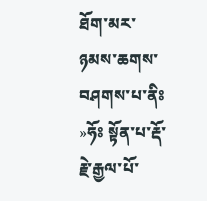ཐོག་མར་ཉམས་ཆགས་བཤགས་པ་ནིཿ »ཧོཿ སྟོན་པ་རྡོ་རྗེ་རྒྱལ་པོ་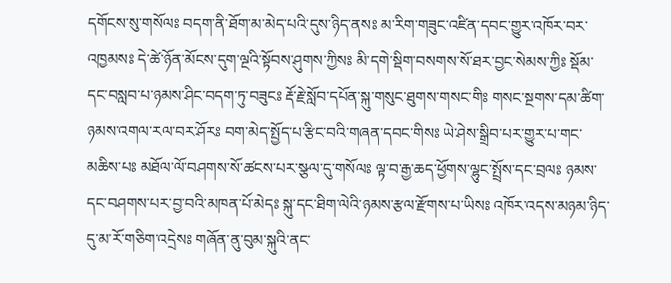དགོངས་སུ་གསོལཿ བདག་ནི་ཐོག་མ་མེད་པའི་དུས་ཉིད་ནསཿ མ་རིག་གཟུང་འཛིན་དབང་གྱུར་འཁོར་བར་འཁྱམསཿ དེ་ཚེ་ཉོན་མོངས་དུག་ལྔའི་སྟོབས་ཤུགས་ཀྱིསཿ མི་དགེ་སྡིག་བསགས་སོ་ཐར་བྱང་སེམས་ཀྱིཿ སྡོམ་དང་བསླབ་པ་ཉམས་ཤིང་བདག་ཏུ་བཟུངཿ རྡོ་རྗེ་སློབ་དཔོན་སྐུ་གསུང་ཐུགས་གསང་གིཿ གསང་སྔགས་དམ་ཚིག་ཉམས་འགལ་རལ་བར་ཤོརཿ བག་མེད་སྤྱོད་པ་རྩིང་བའི་གཞན་དབང་གིསཿ ཡེ་ཤེས་སྒྲིབ་པར་གྱུར་པ་གང་མཆིས་པཿ མཐོལ་ལོ་བཤགས་སོ་ཚངས་པར་སྩལ་དུ་གསོལཿ ལྟ་བ་རྒྱ་ཆད་ཕྱོགས་ལྷུང་སྤྲོས་དང་བྲལཿ ཉམས་དང་བཤགས་པར་བྱ་བའི་མཁན་པོ་མེདཿ སྐུ་དང་ཐིག་ལེའི་ཉམས་རྩལ་རྫོགས་པ་ཡིསཿ འཁོར་འདས་མཉམ་ཉིད་དུ་མ་རོ་གཅིག་འདྲེསཿ གཞོན་ནུ་བུམ་སྐུའི་ནང་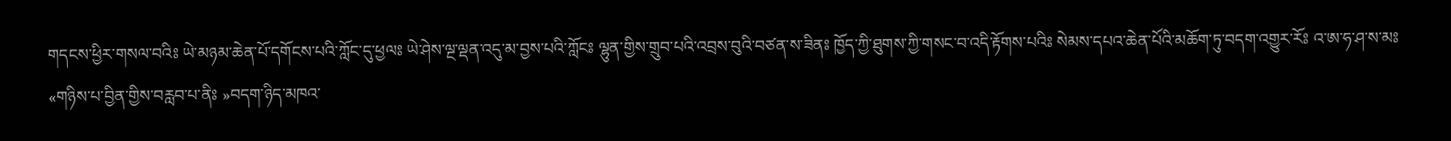གདངས་ཕྱིར་གསལ་བའིཿ ཡེ་མཉམ་ཆེན་པོ་དགོངས་པའི་ཀློང་དུ་ཕྱལཿ ཡེ་ཤེས་ལྔ་ལྡན་འདུ་མ་བྱས་པའི་ཀློངཿ ལྷུན་གྱིས་གྲུབ་པའི་འབྲས་བུའི་བཙན་ས་ཟིནཿ ཁྱོད་ཀྱི་ཐུགས་ཀྱི་གསང་བ་འདི་རྟོགས་པའིཿ སེམས་དཔའ་ཆེན་པོའི་མཆོག་ཏུ་བདག་འགྱུར་རོཿ འ་ཨ་ཧ་ཤ་ས་མཿ «གཉིས་པ་བྱིན་གྱིས་བརླབ་པ་ནིཿ »བདག་ཉིད་མཁའ་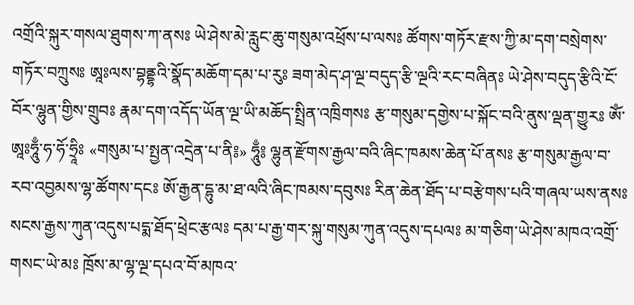འགྲོའི་སྐུར་གསལ་ཐུགས་ཀ་ནསཿ ཡེ་ཤེས་མེ་རླུང་ཆུ་གསུམ་འཕྲོས་པ་ལསཿ ཚོགས་གཏོར་རྫས་ཀྱི་མ་དག་བསྲེགས་གཏོར་བཀྲུསཿ ཨཱཿལས་བྷནྡྷའི་སྣོད་མཆོག་དམ་པ་རུཿ ཟག་མེད་ཤ་ལྔ་བདུད་རྩི་ལྔའི་རང་བཞིནཿ ཡེ་ཤེས་བདུད་རྩིའི་ངོ་བོར་ལྷུན་གྱིས་གྲུབཿ རྣམ་དག་འདོད་ཡོན་ལྔ་ཡི་མཆོད་སྤྲིན་འཁྲིགསཿ རྩ་གསུམ་དགྱེས་པ་སྐོང་བའི་ནུས་ལྡན་གྱུརཿ ཨོཾ་ཨཱཿཧཱུྃ་ཧ་ཧོ་ཧྲཱིཿ «གསུམ་པ་སྤྱན་འདྲེན་པ་ནི༔» ཧཱུྃ༔ ལྷུན་རྫོགས་རྒྱལ་བའི་ཞིང་ཁམས་ཆེན་པོ་ནསཿ རྩ་གསུམ་རྒྱལ་བ་རབ་འབྱམས་ལྷ་ཚོགས་དངཿ ཨོ་རྒྱན་དྷུ་མ་ཐ་ལའི་ཞིང་ཁམས་དབུསཿ རིན་ཆེན་ཐོད་པ་བརྩེགས་པའི་གཞལ་ཡས་ནསཿ སངས་རྒྱས་ཀུན་འདུས་པདྨ་ཐོད་ཕྲེང་རྩལཿ དམ་པ་རྒྱ་གར་སྐུ་གསུམ་ཀུན་འདུས་དཔལཿ མ་གཅིག་ཡེ་ཤེས་མཁའ་འགྲོ་གསང་ཡེ་མཿ ཁྲོས་མ་ལྷ་ལྔ་དཔའ་བོ་མཁའ་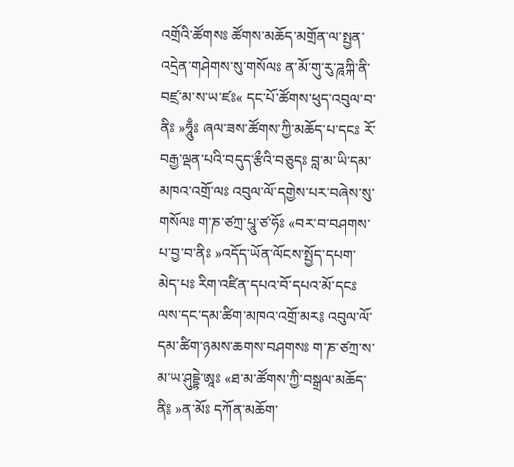འགྲོའི་ཚོགསཿ ཚོགས་མཆོད་མགྲོན་ལ་སྤྱན་འདྲེན་གཤེགས་སུ་གསོལཿ ན་མོ་གུ་རུ་ཌཱཀྐི་ནི་བཛྲ་མ་ས་ཡ་ཛཿ« དང་པོ་ཚོགས་ཕུད་འབུལ་བ་ནིཿ »ཧཱུྃཿ ཞལ་ཟས་ཚོགས་ཀྱི་མཆོད་པ་དངཿ རོ་བརྒྱ་ལྡན་པའི་བདུད་རྩྀའི་བཅུདཿ བླ་མ་ཡི་དམ་མཁའ་འགྲོ་ལཿ འབུལ་ལོ་དགྱེས་པར་བཞེས་སུ་གསོལཿ ག་ཎ་ཙཀྲ་པཱུ་ཙ་ཧོཿ «བར་བ་བཤགས་པ་བྱ་བ་ནིཿ »འདོད་ཡོན་ལོངས་སྤྱོད་དཔག་མེད་པཿ རིག་འཛིན་དཔའ་བོ་དཔའ་མོ་དངཿ ལས་དང་དམ་ཚིག་མཁའ་འགྲོ་མར༔ འབུལ་ལོ་དམ་ཚིག་ཉམས་ཆགས་བཤགསཿ ག་ཎ་ཙཀྲ་ས་མ་ཡ་ཤུདྡྷེ་ཨཱཿ «ཐ་མ་ཚོགས་ཀྱི་བསྒྲལ་མཆོད་ནི༔ »ན་མོཿ དཀོན་མཆོག་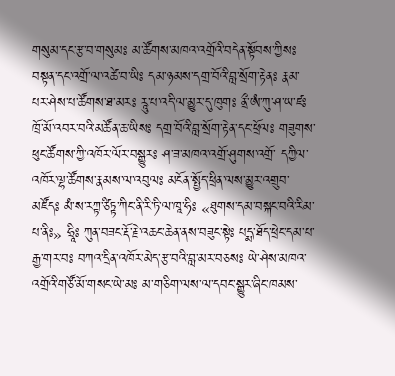གསུམ་དང་རྩ་བ་གསུམཿ མ་ཚོགས་མཁའ་འགྲོའི་བདེན་སྟོབས་ཀྱིསཿ བསྟན་དང་འགྲོ་ལ་འཚེ་བ་ཡིཿ དམ་ཉམས་དགྲ་བོའི་བླ་སྲོག་རྟེནཿ རྣམ་པར་ཤེས་པ་ཚོགས་ཐ་མརཿ རཱུ་པ་འདི་ལ་མྱུར་དུ་ཁུགཿ ནྲྀ་ཨཾ་ཀུ་ཤ་ཡ་ཛཿ ཁྲོ་མོ་འབར་བའི་མཚོན་ཆ་ཡིསཿ དགྲ་བོའི་བླ་སྲོག་རྟེན་དང་ཕྲོལཿ གཟུགས་ཕུང་ཚོགས་ཀྱི་འཁོར་ལོར་བསྒྱུརཿ ཤ་ཟ་མཁའ་འགྲོ་ཤུགས་འགྲོ་ དཀྱིལ་འཁོར་ལྷ་ཚོགས་རྣམས་ལ་འབུལཿ མངོན་སྤྱོད་ཕྲིན་ལས་མྱུར་འགྲུབ་མཛོདཿ མཾ་ས་རཀྟ་ཙིཏྟ་ཀིང་ནི་རི་ཏི་ལ་ཁཱ་ཧིཿ «ཐུགས་དམ་བསྐང་བའི་རིམ་པ་ནིཿ» ཧྲཱིཿ ཀུན་བཟང་རྡོ་རྗེ་འཆང་ཆེན་ནས་བཟུང་སྟེཿ པདྨ་ཐོད་ཕྲེང་དམ་པ་རྒྱ་གར་བཿ བཀའ་དྲིན་འཁོར་མེད་རྩ་བའི་བླ་མར་བཅསཿ ཡེ་ཤེས་མཁའ་འགྲོའི་གཙོ་མོ་གསང་ཡེ་མཿ མ་གཅིག་ལས་ལ་དབང་སྒྱུར་ཞིང་ཁམས་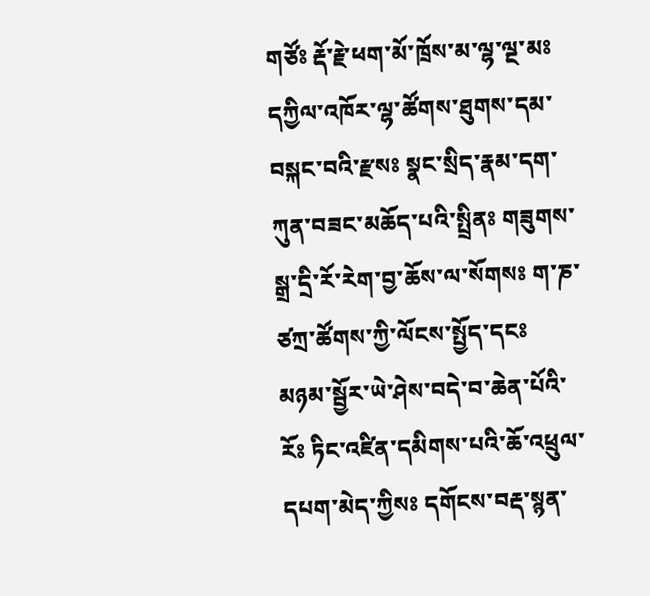གཙོཿ རྡོ་རྗེ་ཕག་མོ་ཁྲོས་མ་ལྷ་ལྔ་མཿ དཀྱིལ་འཁོར་ལྷ་ཚོགས་ཐུགས་དམ་བསྐང་བའི་རྫསཿ སྣང་སྲིད་རྣམ་དག་ཀུན་བཟང་མཆོད་པའི་སྤྲིནཿ གཟུགས་སྒྲ་དྲི་རོ་རེག་བྱ་ཆོས་ལ་སོགསཿ ག་ཎ་ཙཀྲ་ཚོགས་ཀྱི་ལོངས་སྤྱོད་དངཿ མཉམ་སྦྱོར་ཡེ་ཤེས་བདེ་བ་ཆེན་པོའི་རོཿ ཏིང་འཛིན་དམིགས་པའི་ཆོ་འཕྲུལ་དཔག་མེད་ཀྱིསཿ དགོངས་བརྡ་སྙན་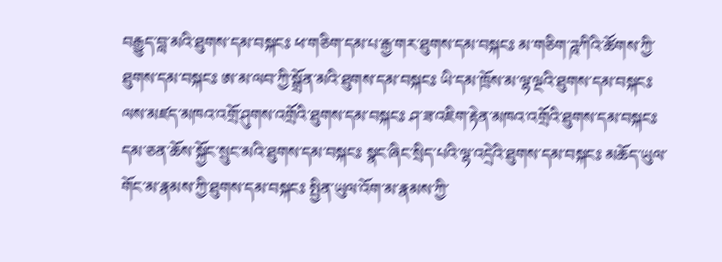བརྒྱུད་བླ་མའི་ཐུགས་དམ་བསྐངཿ ཕ་གཅིག་དམ་པ་རྒྱ་གར་ཐུགས་དམ་བསྐངཿ མ་གཅིག་ཌཱཀིའི་ཚོགས་ཀྱི་ཐུགས་དམ་བསྐངཿ ཨ་མ་ལབ་ཀྱི་སྒྲོན་མའི་ཐུགས་དམ་བསྐངཿ ཡི་དམ་ཁྲོས་མ་ལྷ་ལྔའི་ཐུགས་དམ་བསྐངཿ ལས་མཛད་མཁའ་འགྲོ་ཤུགས་འགྲོའི་ཐུགས་དམ་བསྐངཿ ཤ་ཟ་འཇིག་རྟེན་མཁའ་འགྲོའི་ཐུགས་དམ་བསྐངཿ དམ་ཅན་ཆོས་སྐྱོང་སྲུང་མའི་ཐུགས་དམ་བསྐངཿ སྣང་ཞིང་སྲིད་པའི་ལྷ་འདྲེའི་ཐུགས་དམ་བསྐངཿ མཆོད་ཡུལ་གོང་མ་རྣམས་ཀྱི་ཐུགས་དམ་བསྐངཿ སྤྱིན་ཡུལ་འོག་མ་རྣམས་ཀྱི་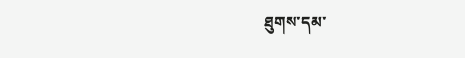ཐུགས་དམ་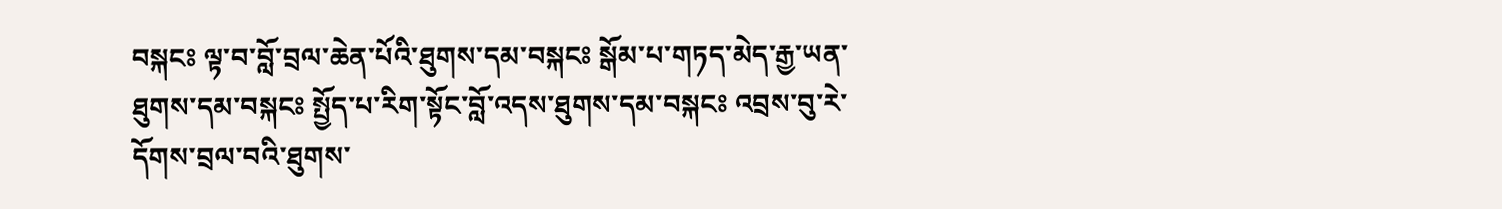བསྐངཿ ལྟ་བ་བློ་བྲལ་ཆེན་པོའི་ཐུགས་དམ་བསྐངཿ སྒོམ་པ་གཏད་མེད་རྒྱ་ཡན་ཐུགས་དམ་བསྐངཿ སྤྱོད་པ་རིག་སྟོང་བློ་འདས་ཐུགས་དམ་བསྐངཿ འབྲས་བུ་རེ་དོགས་བྲལ་བའི་ཐུགས་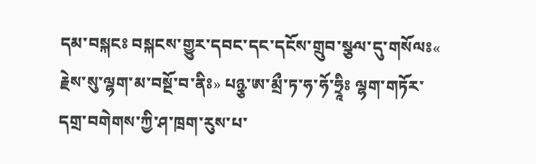དམ་བསྐངཿ བསྐངས་གྱུར་དབང་དང་དངོས་གྲུབ་སྩལ་དུ་གསོལཿ« རྗེས་སུ་ལྷག་མ་བསྔོ་བ་ནིཿ» པཉྩ་ཨ་མྲྀ་ཏ་ཧ་ཧོ་ཧྲཱིཿ ལྷག་གཏོར་དགྲ་བགེགས་ཀྱི་ཤ་ཁྲག་རུས་པ་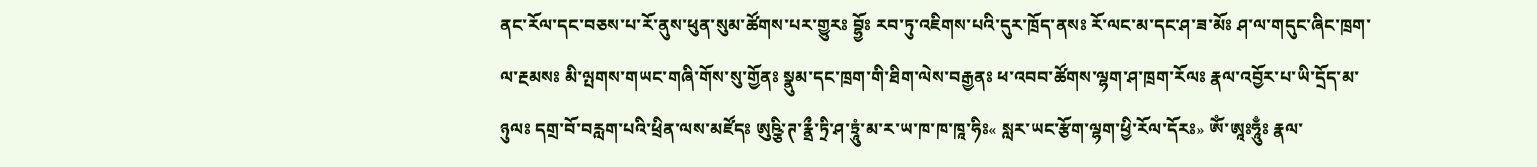ནང་རོལ་དང་བཅས་པ་རོ་ནུས་ཕུན་སུམ་ཚོགས་པར་གྱུརཿ བྷྱོཿ རབ་ཏུ་འཇིགས་པའི་དུར་ཁྲོད་ནསཿ རོ་ལང་མ་དང་ཤ་ཟ་མོཿ ཤ་ལ་གདུང་ཞིང་ཁྲག་ལ་རྔམསཿ མི་ལྤགས་གཡང་གཞི་གོས་སུ་གྱོནཿ སྣུམ་དང་ཁྲག་གི་ཐིག་ལེས་བརྒྱནཿ ཕ་འབབ་ཚོགས་ལྷག་ཤ་ཁྲག་རོལཿ རྣལ་འབྱོར་པ་ཡི་དྲོད་མ་ཉུལཿ དགྲ་བོ་བརླག་པའི་ཕྲིན་ལས་མཛོདཿ ཨུཥྩི་ཊ་རྣྲྀ་ཏྲི་ཤ་ཏྲཱུཾ་མ་ར་ཡ་ཁ་ཁ་ཁཱ་ཧིཿ« སླར་ཡང་རྩོག་ལྷག་ཕྱི་རོལ་དོརཿ» ཨོཾ་ཨཱཿཧཱུྃཿ རྣལ་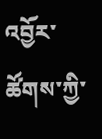འབྱོར་ཚོགས་ཀྱི་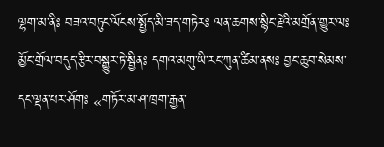ལྷག་མ་ནིཿ བཟའ་བཏུང་ལོངས་སྤྱོད་མི་ཟད་གཏེརཿ ལན་ཆགས་སྙིང་རྗེའི་མགྲོན་གྱུར་ལཿ མྱོང་གྲོལ་བདུད་རྩིར་བསྒྱུར་ཏེ་སྦྱིནཿ དགའ་མགུ་ཡི་རང་ཀུན་ཚིམ་ནསཿ བྱང་ཆུབ་སེམས་དང་ལྡན་པར་ཤོགཿ «གཏོར་མ་ཤ་ཁྲག་རྒྱན་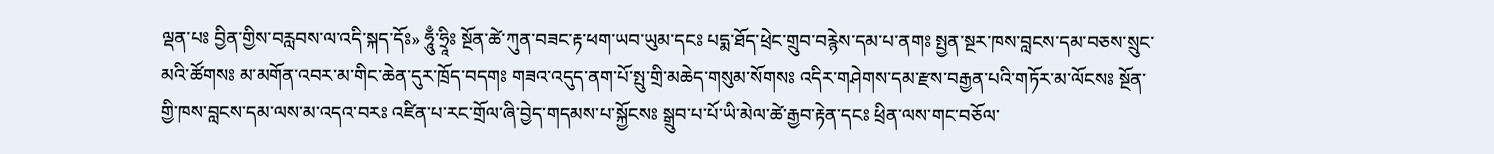ལྡན་པཿ བྱིན་གྱིས་བརླབས་ལ་འདི་སྐད་དོཿ» ཧཱུྃ་ཧྲཱིཿ སྔོན་ཚེ་ཀུན་བཟང་རྟ་ཕག་ཡབ་ཡུམ་དངཿ པདྨ་ཐོད་ཕྲེང་གྲུབ་བརྙེས་དམ་པ་ནགཿ སྤྱན་སྔར་ཁས་བླངས་དམ་བཅས་སྲུང་མའི་ཚོགསཿ མ་མགོན་འབར་མ་གིང་ཆེན་དུར་ཁྲོད་བདགཿ གཟའ་འདུད་ནག་པོ་སྤུ་གྲི་མཆེད་གསུམ་སོགསཿ འདིར་གཤེགས་དམ་རྫས་བརྒྱན་པའི་གཏོར་མ་ལོངསཿ སྔོན་གྱི་ཁས་བླངས་དམ་ལས་མ་འདའ་བརཿ འཛིན་པ་རང་གྲོལ་ཞི་བྱེད་གདམས་པ་སྐྱོངསཿ སྒྲུབ་པ་པོ་ཡི་མེལ་ཚེ་རྒྱབ་རྟེན་དངཿ ཕྲིན་ལས་གང་བཅོལ་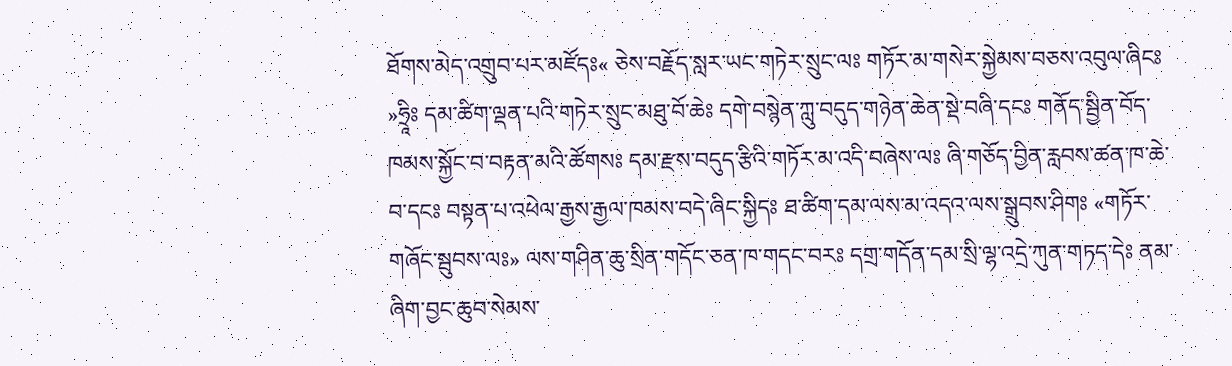ཐོགས་མེད་འགྲུབ་པར་མཛོདཿ« ཅེས་བརྗོད་སླར་ཡང་གཏེར་སྲུང་ལཿ གཏོར་མ་གསེར་སྐྱེམས་བཅས་འབུལ་ཞིངཿ »ཧྲཱིཿ དམ་ཚིག་ལྡན་པའི་གཏེར་སྲུང་མཐུ་བོ་ཆེཿ དགེ་བསྙེན་ཀླུ་བདུད་གཉེན་ཆེན་སྡེ་བཞི་དངཿ གནོད་སྦྱིན་བོད་ཁམས་སྐྱོང་བ་བརྟན་མའི་ཚོགསཿ དམ་རྫས་བདུད་རྩིའི་གཏོར་མ་འདི་བཞེས་ལཿ ཞི་གཅོད་བྱིན་རླབས་ཚན་ཁ་ཆེ་བ་དངཿ བསྟན་པ་འཕེལ་རྒྱས་རྒྱལ་ཁམས་བདེ་ཞིང་སྐྱིདཿ ཐ་ཚིག་དམ་ལས་མ་འདའ་ལས་སྒྲུབས་ཤིགཿ «གཏོར་གཞོང་སྦུབས་ལཿ» ལས་གཤིན་ཆུ་སྲིན་གདོང་ཅན་ཁ་གདང་བརཿ དགྲ་གདོན་དམ་སྲི་ལྷ་འདྲེ་ཀུན་གཏད་དེཿ ནམ་ཞིག་བྱང་ཆུབ་སེམས་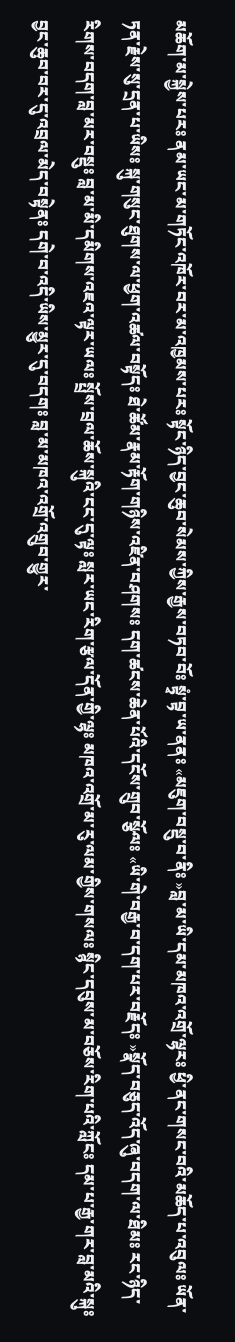མཆོག་མ་སྐྱེས་པརཿ ནམ་ཡང་མ་གཏོང་འཁོར་བར་མ་འཁྱམས་པརཿ སྟོང་ཉིད་བྱང་ཆུབ་སེམས་ཀྱིས་རྒྱས་བཏབ་བོཿ སྟྭཾ་བྟ་ཡ་ནནཿ «མཇུག་བསྡུ་བ་ནིཿ »བླ་མ་ཡི་དམ་མཁའ་འགྲོ་ལྷརཿ ཕྱི་ནང་གསང་བའི་མཆོད་པ་འབུལཿ ཡོན་ཏན་རྗེས་སུ་དྲན་པ་ཡིསཿ སྐུ་གསུང་ཐུགས་ལ་ཕྱག་འཚལ་བསྟོདཿ ཐེ་ཚོམ་རྣམ་རྟོག་གཉིས་འཛིན་བཤགསཿ དག་ཚངས་ཆེན་པོའི་དངོས་གྲུབ་སྩོལཿ «ཡི་གེ་བརྒྱ་བ་དག་པར་བརྗོདཿ »སྣོད་བཅུད་འོད་ཞུ་བདག་ལ་ཐིམཿ རང་ཉིད་རིགས་བདག་བླ་མར་བསྡུཿ བླ་མ་མི་དམིགས་འཇའ་ལྟར་ཡལཿ སྤྲོས་བྲལ་ཆོས་སྐུའི་ངང་དུ་ལྟཿ སླར་ཡང་རིག་རྩལ་དོན་གྱི་ལྷཿ མཁའ་འགྲོ་མ་རུ་ལམ་གྱིས་གསལཿ སྙིང་དབུས་མ་བཅོས་རིག་པའི་ཀློངཿ དམ་པ་རྒྱ་གར་བླ་མའི་སྐུཿ བྱང་ཆུབ་བར་དུ་འབྲལ་མེད་བསྟེནཿ དགེ་བ་འདི་ཡིས་མྱུར་དུ་བདགཿ བླ་མ་མཁའ་འགྲོ་འགྲུབ་གྱུར་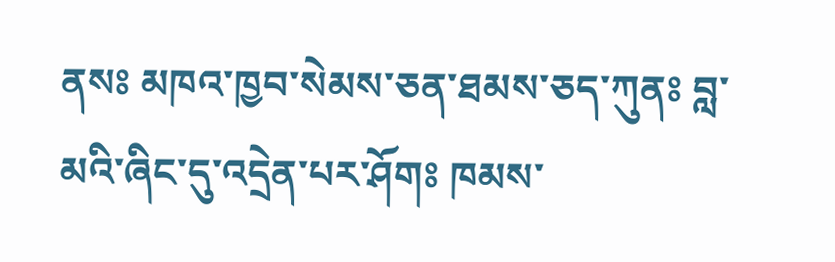ནསཿ མཁའ་ཁྱབ་སེམས་ཅན་ཐམས་ཅད་ཀུནཿ བླ་མའི་ཞིང་དུ་འདྲེན་པར་ཤོགཿ ཁམས་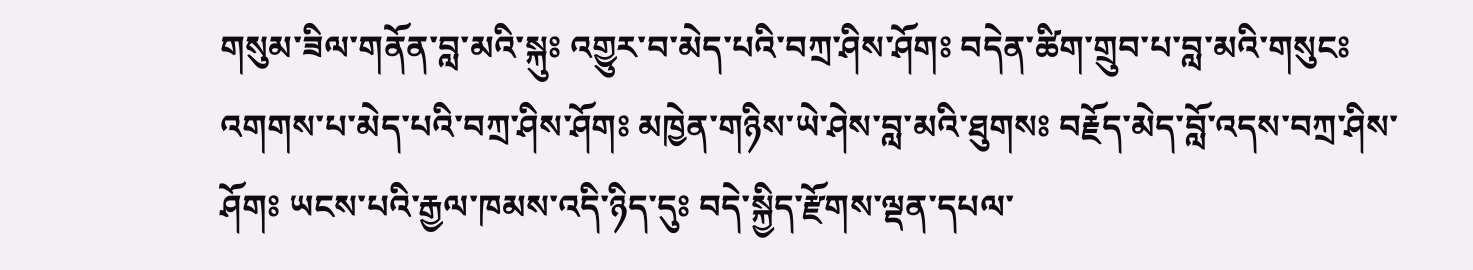གསུམ་ཟིལ་གནོན་བླ་མའི་སྐུཿ འགྱུར་བ་མེད་པའི་བཀྲ་ཤིས་ཤོགཿ བདེན་ཚིག་གྲུབ་པ་བླ་མའི་གསུངཿ འགགས་པ་མེད་པའི་བཀྲ་ཤིས་ཤོགཿ མཁྱེན་གཉིས་ཡེ་ཤེས་བླ་མའི་ཐུགསཿ བརྗོད་མེད་བློ་འདས་བཀྲ་ཤིས་ཤོགཿ ཡངས་པའི་རྒྱལ་ཁམས་འདི་ཉིད་དུཿ བདེ་སྐྱིད་རྫོགས་ལྡན་དཔལ་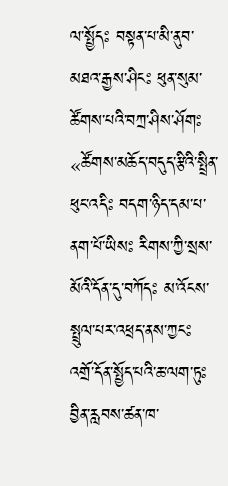ལ་སྤྱོདཿ བསྟན་པ་མི་ནུབ་མཐའ་རྒྱས་ཤིངཿ ཕུན་སུམ་ཚོགས་པའི་བཀྲ་ཤིས་ཤོགཿ «ཚོགས་མཆོད་བདུད་རྩིའི་སྤྲིན་ཕུང་འདིཿ བདག་ཉིད་དམ་པ་ནག་པོ་ཡིསཿ རིགས་ཀྱི་སྲས་མོའི་དོན་དུ་བཀོདཿ མ་འོངས་སྤྲུལ་པར་འཕྲད་ནས་ཀྱངཿ འགྲོ་དོན་སྤྱོད་པའི་ཆ་ལག་ཏུཿ བྱིན་རླབས་ཚན་ཁ་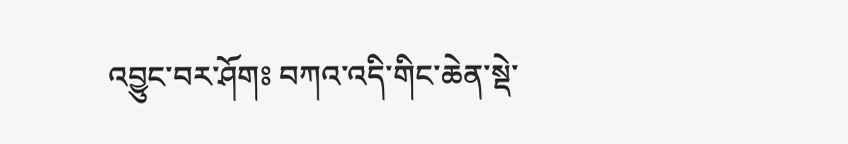འབྱུང་བར་ཤོགཿ བཀའ་འདི་གིང་ཆེན་སྡེ་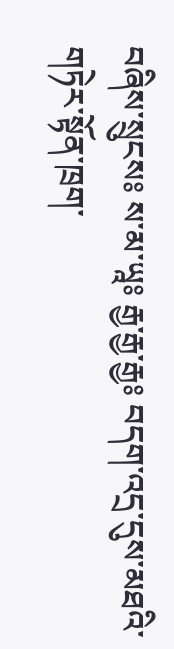བཞིས་སྲུངསཿ ས་མ་ཡཱཿ རྒྱ་རྒྱ་རྒྱཿ བདག་འདྲ་དུས་མཐའི་གཏེར་སྟོན་ཁྲག་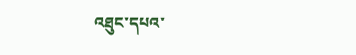འཐུང་དཔའ་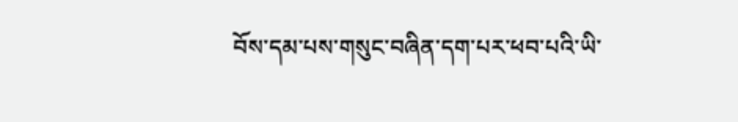བོས་དམ་པས་གསུང་བཞིན་དག་པར་ཕབ་པའི་ཡི་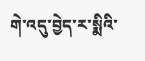གེ་འདུ་བྱེད་ར་སྨིའི་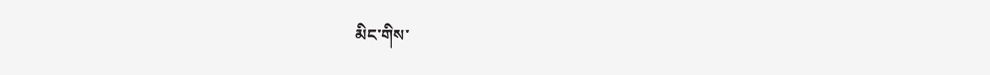མིང་གིས་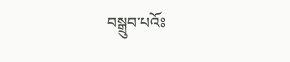བསྒྲུབ་པའོཿ